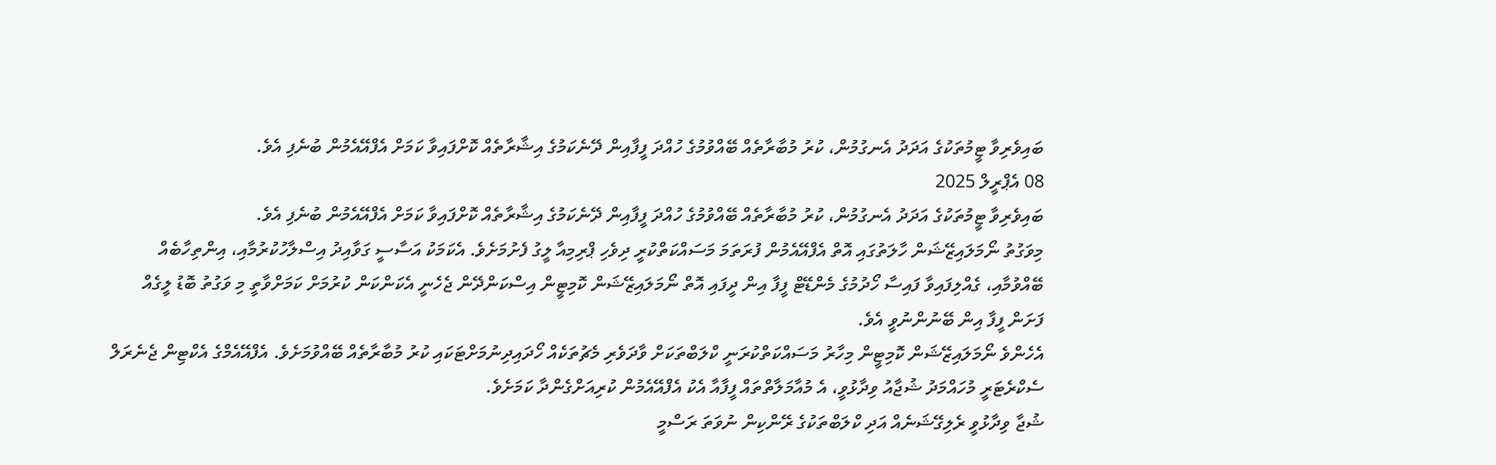ބައިވެރިވާ ޓީމުތަކުގެ އަދަދު އެނގުމުން، ކުރު މުބާރާތެއް ބޭއްވުމުގެ ހުއްދަ ފީފާއިން ދޭނެކަމުގެ އިޝާރާތެއް ކޮށްފައިވާ ކަމަށް އެފްއޭއެމުން ބުނެފި އެވެ.
08 އެޕްރީލް 2025
ބައިވެރިވާ ޓީމުތަކުގެ އަދަދު އެނގުމުން، ކުރު މުބާރާތެއް ބޭއްވުމުގެ ހުއްދަ ފީފާއިން ދޭނެކަމުގެ އިޝާރާތެއް ކޮށްފައިވާ ކަމަށް އެފްއޭއެމުން ބުނެފި އެވެ.
މިވަގުތު ނޯމަލައިޒޭޝަން ހާލަތުގައި އޮތް އެފްއޭއެމުން ފުރަތަމަ މަސައްކަތްކުރީ ދިވެހި ޕްރިމިއާ ލީގު ފެށުމަށެވެ. އެކަމަކު އަސާސީ ގަވާއިދު އިސްލާހުކުރުމާއި، އިންތިހާބެއް ބޭއްވުމާއި، ގެއްލިފައިވާ ފައިސާ ހޯދުމުގެ މެންޑޭޓް ފީފާ އިން ދީފައި އޮތް ނޯމަލައިޒޭޝަން ކޮމިޓީން އިސްކަންދޭން ޖެހެނީ އެކަންކަން ކުރުމަށް ކަމަށްވާތީ މި ވަގުތު ބޮޑު ލީގެއް ފަށަން ފީފާ އިން ބޭނުންނުވީ އެވެ.
އެހެންވެ ނޯމަލައިޒޭޝަން ކޮމިޓީން މިހާރު މަސައްކަތްކުރަނީ ކްލަބްތަކަށް ވާދަވެރި މެޗުތަކެއް ހޯދައިދިނުމަށްޓަކައި ކުރު މުބާރާތެއް ބޭއްވުމަށެވެ. އެފްއޭއެމްގެ އެކްޓިން ޖެނެރަލް ސެކްރެޓަރީ މުހައްމަދު ޝުޖާއު ވިދާޅުވީ، އެ މުއާމަލާތްތައް ފީފާއާ އެކު އެފްއޭއެމުން ކުރިއަށްގެންދާ ކަމަށެވެ.
ޝުޖާ ވިދާޅުވީ ރެލިގޭޝަނެއް އަދި ކްލަބްތަކުގެ ރޭންކިން ނުވަތަ ރަސްމީ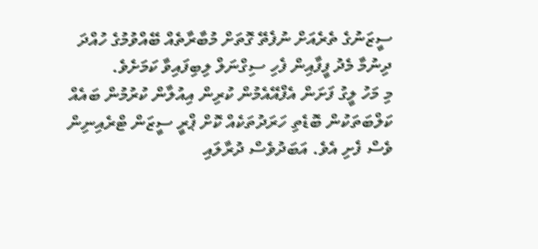ސީޒަނުގެ ތެރެއަށް ނުފެތޭ ގޮތަށް މުބާރާތެއް ބޭއްވުމުގެ ހުއްދަ ދިނުމާ މެދު ފީފާއިން ފެހި ސިގްނަލް ލިބިފައިވާ ކަމަށެވެ.
މި މަހު ލީގު ފަށަން އެފްއޭއެމުން ކުރިން އިއުލާން ކުރުމުން ބައެއް ކަލްބަތަކުން ބޮޑެތި ހަރަދުތަކެއް ކޮށް ޕްރީ ސީޒަން ޓްރެއިނިން ވެސް ފެށި އެވެ. އަބަދުވެސް ދުރާލައި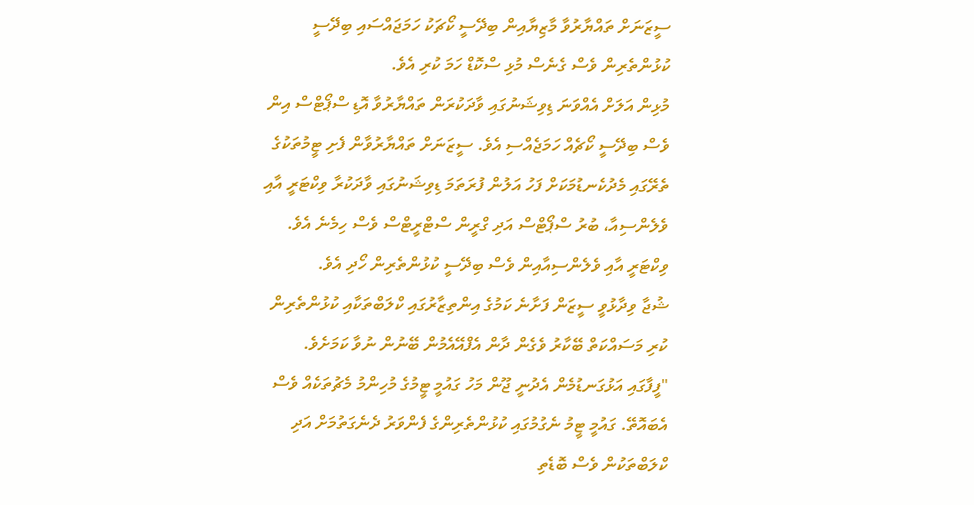ސީޒަނަށް ތައްޔާރުވާ މާޒިޔާއިން ބިދޭސީ ކޯޗަކު ހަމަޖައްސައި ބިދޭސީ ކުޅުންތެރިން ވެސް ގެނެސް މުޅި ސްކޮޑް ހަމަ ކުރި އެވެ.
މުޅިން އަލަށް އެއްވަނަ ޑިވިޝަނުގައި ވާދަކުރަން ތައްޔާރުވާ އޮޑި ސްޕޯޓްސް އިން ވެސް ބިދޭސީ ކޯޗެއް ހަމަޖެއްސި އެވެ. ސީޒަނަށް ތައްޔާރުވާން ފެށި ޓީމުތަކުގެ ތެރޭގައި މެދުކެނޑުމަކަށް ފަހު އަލުން ފުރަތަމަ ޑިވިޝަނުގައި ވާދަކުރާ ވިކްޓަރީ އާއި ވެލެންސިއާ، ބުރު ސްޕޯޓްސް އަދި ގްރީން ސްޓްރީޓްސް ވެސް ހިމެނެ އެވެ. ވިކްޓަރީ އާއި ވެލެންސިއާއިން ވެސް ބިދޭސީ ކުޅުންތެރިން ހޯދި އެވެ.
ޝުޖާ ވިދާޅުވީ ސީޒަން ފަށާނެ ކަމުގެ އިންތިޒާރުގައި ކްލަބްތަކާއި ކުޅުންތެރިން ކުރި މަސައްކަތް ބޭކާރު ވެގެން ދާން އެފްއޭއެމުން ބޭނުން ނުވާ ކަމަށެވެ.
"ފީފާގައި އަޅުގަނޑުމެން އެދުނީ ޖޫން މަހު ގައުމީ ޓީމުގެ މުހިންމު މެޗުތަކެއް ވެސް އެބައޮތޭ. ގައުމީ ޓީމު ނެގުމުގައި ކުޅުންތެރިންގެ ފެންވަރު ދެނެގަތުމަށް އަދި ކްލަބްތަކުން ވެސް ބޮޑެތި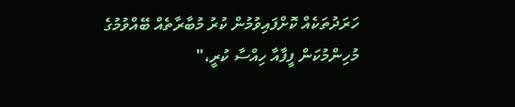ހަރަދުތަކެއް ކޮށްފައިވުމުން ކުރު މުބާރާތެއް ބޭއްވުމުގެ މުހިންމުކަން ފީފާއާ ހިއްސާ ކުރީ،"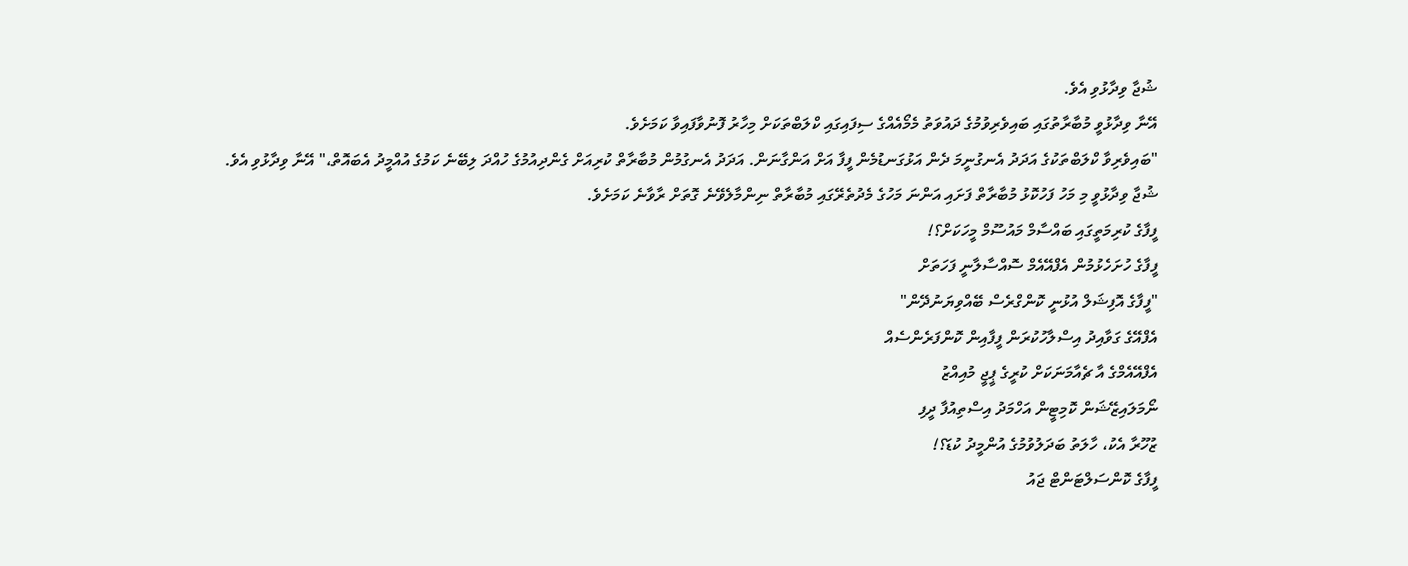ޝުޖާ ވިދާޅުވި އެވެ.
އޭނާ ވިދާޅުވީ މުބާރާތުގައި ބައިވެރިވުމުގެ ދައުވަތު މެމޯއެއްގެ ސިފައިގައި ކްލަބްތަކަށް މިހާރު ފޮނުވާފައިވާ ކަމަށެވެ.
"ބައިވެރިވާ ކްލަބްތަކުގެ އަދަދު އެނގުނީމަ ދެން އަޅުގަނޑުމެން ފީފާ އަށް އަންގާނަން. އަދަދު އެނގުމުން މުބާރާތް ކުރިއަށް ގެންދިއުމުގެ ހުއްދަ ލިބޭނެ ކަމުގެ އުއްމީދު އެބައޮތް،" އޭނާ ވިދާޅުވި އެވެ.
ޝުޖާ ވިދާޅުވީ މި މަހު ފަހުކޮޅު މުބާރާތް ފަށައި އަންނަ މަހުގެ މެދުތެރޭގައި މުބާރާތް ނިންމާލެވޭނެ ގޮތަށް ރާވާނެ ކަމަށެވެ.
ފީފާގެ ކުރިމަތީގައި ބައްސާމް މައުސޫމް މީހަކަށް؟!
ފީފާގެ ހުށަހެޅުމުން އެފްއޭއެމް ސޮއްސާލާނީ ފަހަތަށް
"ފީފާގެ އޮފިޝަލް އުޅުނީ ކޮންގްރެސް ބޭއްވިޔަނުދޭން"
އެފްއޭގެ ގަވާއިދު އިސްލާހުކުރަން ފީފާއިން ކޮންފަރެންސެއް
އެފްއޭއެމްގެ އާ ޗެއާމަނަކަށް ކުރީގެ ޕީޖީ މުއިއްޒު
ނޯމަލައިޒޭޝަން ކޮމިޓީން އަހްމަދު އިސްތިއުފާ ދީފި
ޒުހޫރާ އެކު، ހާލަތު ބަދަލުވުމުގެ އުންމީދު ކުޑަ؟!
ފީފާގެ ކޮންސަލްޓަންޓް ޖައު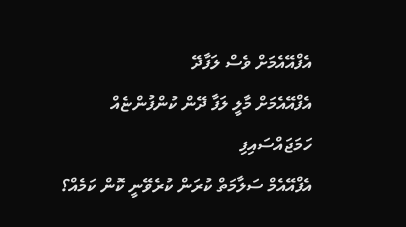އެފްއޭއެމަށް ވެސް ލަފާދޭ
އެފްއޭއެމަށް މާލީ ލަފާ ދޭން ކުންފުންޏެއް ހަމަޖައްސައިފި
އެފްއޭއެމް ސަލާމަތް ކުރަން ކުރެވޭނީ ކޮން ކަމެއް؟